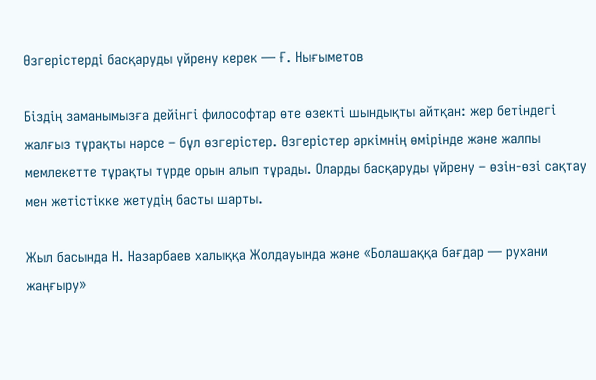Өзгерістерді басқаруды үйрену керек — Ғ. Нығыметов

Біздің заманымызға дейінгі философтар өте өзекті шындықты айтқан: жер бетіндегі жалғыз тұрақты нәрсе – бұл өзгерістер. Өзгерістер әркімнің өмірінде және жалпы мемлекетте тұрақты түрде орын алып тұрады. Оларды басқаруды үйрену – өзін-өзі сақтау мен жетістікке жетудің басты шарты.

Жыл басында Н. Назарбаев халыққа Жолдауында және «Болашаққа бағдар — рухани жаңғыру»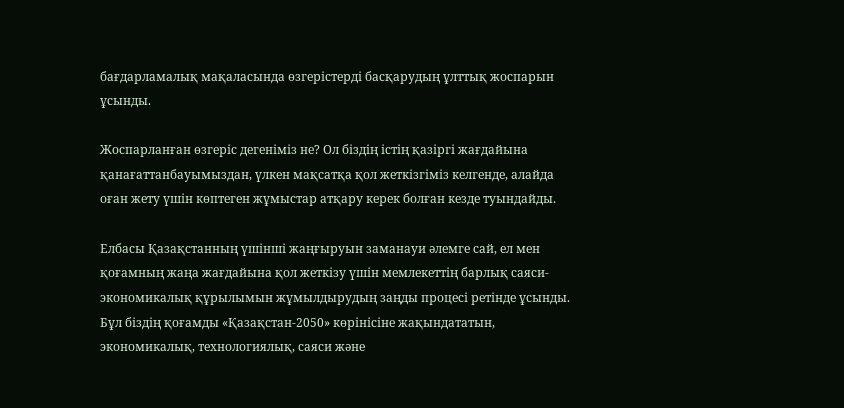бағдарламалық мақаласында өзгерістерді басқарудың ұлттық жоспарын ұсынды.

Жоспарланған өзгеріс дегеніміз не? Ол біздің істің қазіргі жағдайына қанағаттанбауымыздан, үлкен мақсатқа қол жеткізгіміз келгенде, алайда оған жету үшін көптеген жұмыстар атқару керек болған кезде туындайды.

Елбасы Қазақстанның үшінші жаңғыруын заманауи әлемге сай, ел мен қоғамның жаңа жағдайына қол жеткізу үшін мемлекеттің барлық саяси-экономикалық құрылымын жұмылдырудың заңды процесі ретінде ұсынды. Бұл біздің қоғамды «Қазақстан-2050» көрінісіне жақындататын, экономикалық, технологиялық, саяси және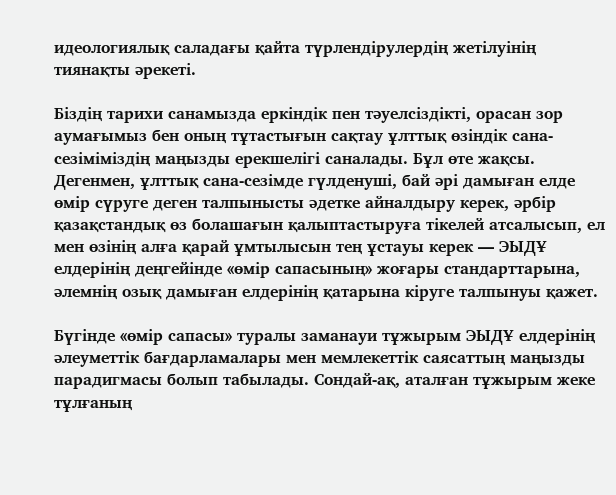идеологиялық саладағы қайта түрлендірулердің жетілуінің тиянақты әрекеті.

Біздің тарихи санамызда еркіндік пен тәуелсіздікті, орасан зор аумағымыз бен оның тұтастығын сақтау ұлттық өзіндік сана-сезіміміздің маңызды ерекшелігі саналады. Бұл өте жақсы. Дегенмен, ұлттық сана-сезімде гүлденуші, бай әрі дамыған елде өмір сүруге деген талпынысты әдетке айналдыру керек, әрбір қазақстандық өз болашағын қалыптастыруға тікелей атсалысып, ел мен өзінің алға қарай ұмтылысын тең ұстауы керек — ЭЫДҰ елдерінің деңгейінде «өмір сапасының» жоғары стандарттарына, әлемнің озық дамыған елдерінің қатарына кіруге талпынуы қажет.

Бүгінде «өмір сапасы» туралы заманауи тұжырым ЭЫДҰ елдерінің әлеуметтік бағдарламалары мен мемлекеттік саясаттың маңызды парадигмасы болып табылады. Сондай-ақ, аталған тұжырым жеке тұлғаның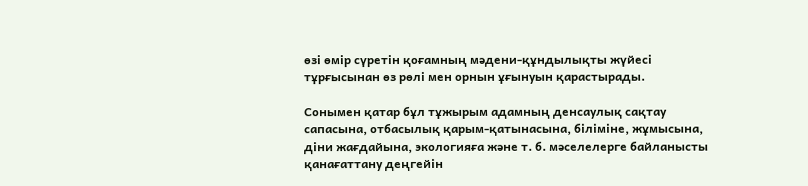өзі өмір сүретін қоғамның мәдени-құндылықты жүйесі тұрғысынан өз рөлі мен орнын ұғынуын қарастырады.

Сонымен қатар бұл тұжырым адамның денсаулық сақтау сапасына, отбасылық қарым-қатынасына, біліміне, жұмысына, діни жағдайына, экологияға және т. б. мәселелерге байланысты қанағаттану деңгейін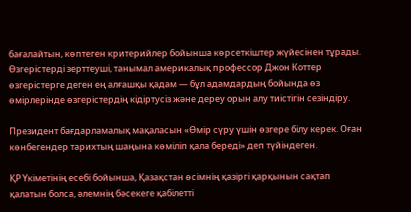бағалайтын, көптеген критерийлер бойынша көрсеткіштер жүйесінен тұрады. Өзгерістерді зерттеуші, танымал америкалық профессор Джон Коттер өзгерістерге деген ең алғашқы қадам — бұл адамдардың бойында өз өмірлерінде өзгерістердің кідіртусіз және дереу орын алу тиістігін сезіндіру.

Президент бағдарламалық мақаласын «Өмір сүру үшін өзгере білу керек. Оған көнбегендер тарихтың шаңына көміліп қала береді» деп түйіндеген.

ҚР Үкіметінің есебі бойынша, Қазақстан өсімнің қазіргі қарқынын сақтап қалатын болса, әлемнің бәсекеге қабілетті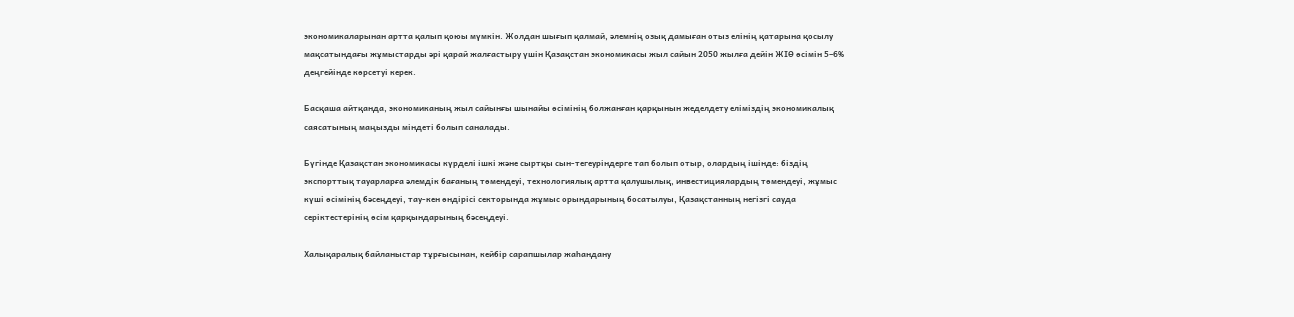экономикаларынан артта қалып қоюы мүмкін. Жолдан шығып қалмай, әлемнің озық дамыған отыз елінің қатарына қосылу мақсатындағы жұмыстарды әрі қарай жалғастыру үшін Қазақстан экономикасы жыл сайын 2050 жылға дейін ЖІӨ өсімін 5–6% деңгейінде көрсетуі керек.

Басқаша айтқанда, экономиканың жыл сайынғы шынайы өсімінің болжанған қарқынын жеделдету еліміздің экономикалық саясатының маңызды міндеті болып саналады.

Бүгінде Қазақстан экономикасы күрделі ішкі және сыртқы сын-тегеуріндерге тап болып отыр, олардың ішінде: біздің экспорттық тауарларға әлемдік бағаның төмендеуі, технологиялық артта қалушылық, инвестициялардың төмендеуі, жұмыс күші өсімінің бәсеңдеуі, тау-кен өндірісі секторында жұмыс орындарының босатылуы, Қазақстанның негізгі сауда серіктестерінің өсім қарқындарының бәсеңдеуі.

Халықаралық байланыстар тұрғысынан, кейбір сарапшылар жаһандану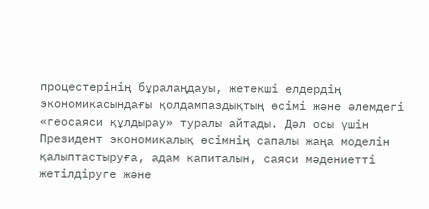процестерінің бұралаңдауы, жетекші елдердің экономикасындағы қолдампаздықтың өсімі және әлемдегі «геосаяси құлдырау» туралы айтады. Дәл осы үшін Президент экономикалық өсімнің сапалы жаңа моделін қалыптастыруға, адам капиталын, саяси мәдениетті жетілдіруге және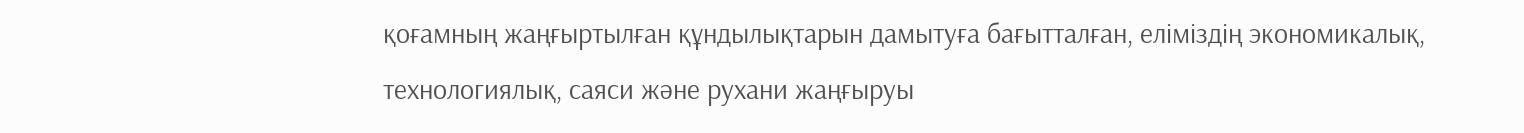қоғамның жаңғыртылған құндылықтарын дамытуға бағытталған, еліміздің экономикалық, технологиялық, саяси және рухани жаңғыруы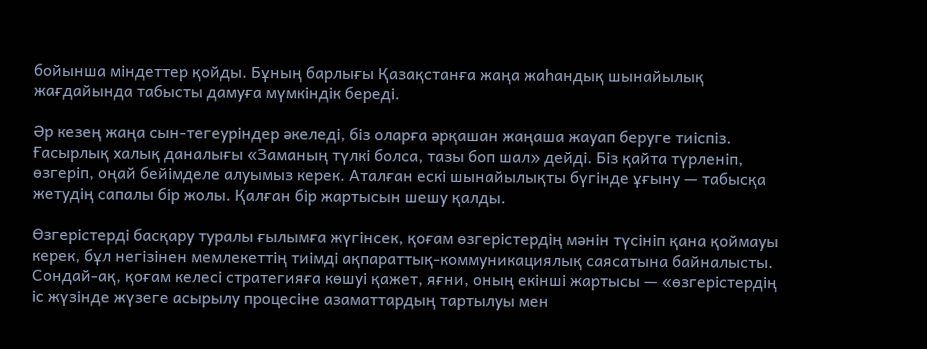бойынша міндеттер қойды. Бұның барлығы Қазақстанға жаңа жаһандық шынайылық жағдайында табысты дамуға мүмкіндік береді.

Әр кезең жаңа сын-тегеуріндер әкеледі, біз оларға әрқашан жаңаша жауап беруге тиіспіз. Ғасырлық халық даналығы «Заманың түлкі болса, тазы боп шал» дейді. Біз қайта түрленіп, өзгеріп, оңай бейімделе алуымыз керек. Аталған ескі шынайылықты бүгінде ұғыну — табысқа жетудің сапалы бір жолы. Қалған бір жартысын шешу қалды.

Өзгерістерді басқару туралы ғылымға жүгінсек, қоғам өзгерістердің мәнін түсініп қана қоймауы керек, бұл негізінен мемлекеттің тиімді ақпараттық-коммуникациялық саясатына байналысты. Сондай-ақ, қоғам келесі стратегияға көшуі қажет, яғни, оның екінші жартысы — «өзгерістердің іс жүзінде жүзеге асырылу процесіне азаматтардың тартылуы мен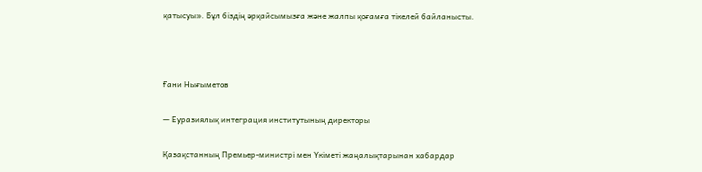қатысуы». Бұл біздің әрқайсымызға және жалпы қоғамға тікелей байланысты.



Ғани Нығыметов

— Еуразиялық интеграция институтының директоры

Қазақстанның Премьер-министрі мен Үкіметі жаңалықтарынан хабардар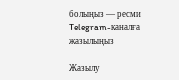болыңыз — ресми Telegram-каналға жазылыңыз

Жазылу